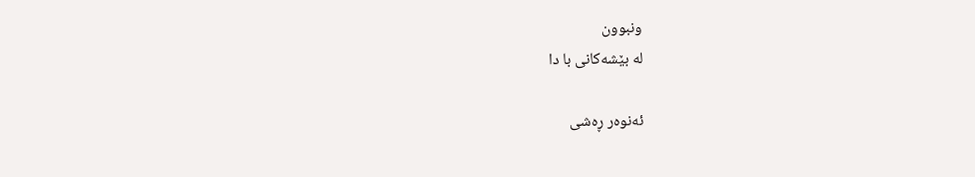ونبوون
له‌ بێشه‌کانی با دا

ئه‌نوه‌ر ڕه‌شی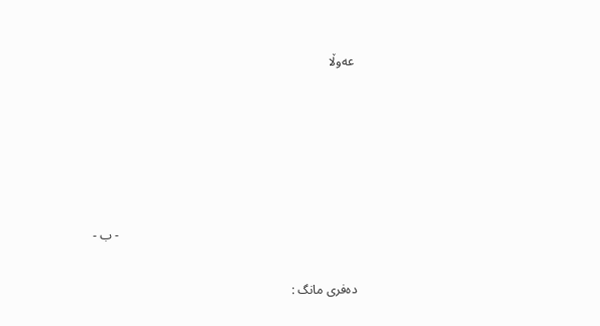عه‌وڵا





                                                                            - ب -

ده‌فری مانگ :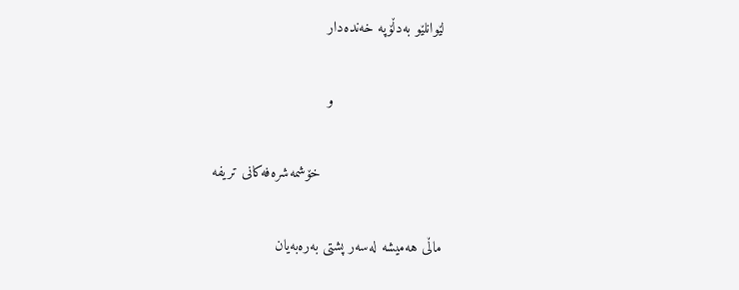لێوانلێو به‌دڵۆپه‌ خه‌نده‌دار

                         و

                            خۆشمه‌شره‌فه‌کانی تریفه‌

ماڵی هه‌میشه‌ له‌سه‌ر پشتی به‌ره‌به‌یان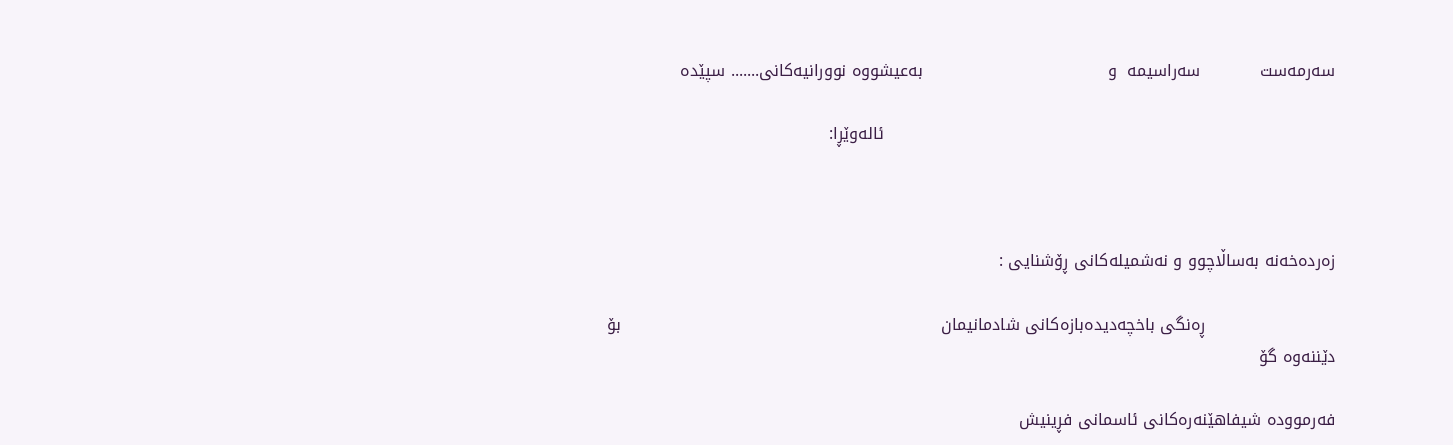سه‌رمه‌ست           سه‌راسیمه  ‌و                                  به‌عیشووه‌ نوورانیه‌کانی....... سپێده

                                                                                   ئاله‌وێڕا:



زه‌رده‌خه‌نه به‌ساڵاچوو و نه‌شمیله‌کانی‌ ڕۆشنایی :

                        ڕه‌نگی باخچه‌دیده‌بازه‌کانی شادمانیمان                                                           بۆ دێننه‌وه‌ گۆ

فه‌رمووده‌ شیفاهێنه‌ره‌کانی ئاسمانی فڕینیش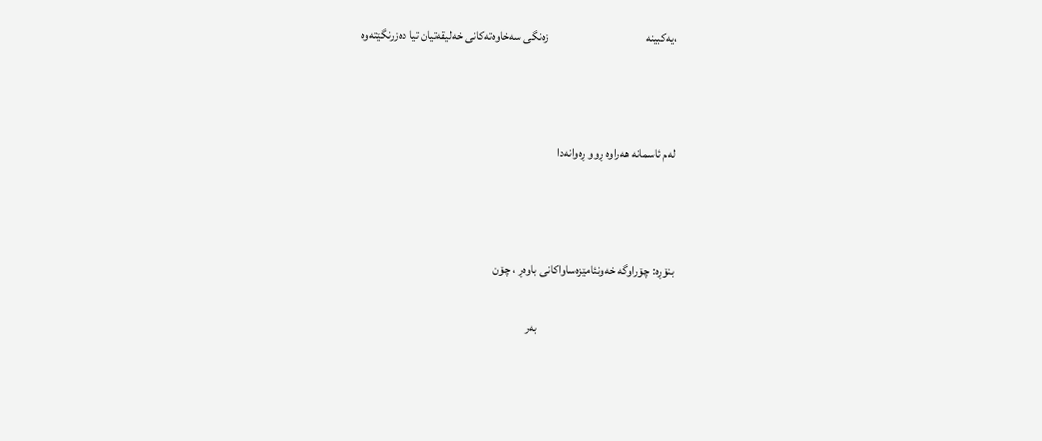،یه‌کبینه‌‌                                        زه‌نگی سه‌خاوه‌ته‌‌کانی خه‌لیقه‌تیان تیا ده‌زرنگێته‌وه‌



له‌م ئاسمانه‌ ‌هه‌راوه‌ ڕوو ڕه‌وانه‌دا



بنۆڕه‌: چۆراوگه‌ خه‌ونئامێزه‌ساواکانی باوه‌ڕ ، چۆن

                                                        به‌ر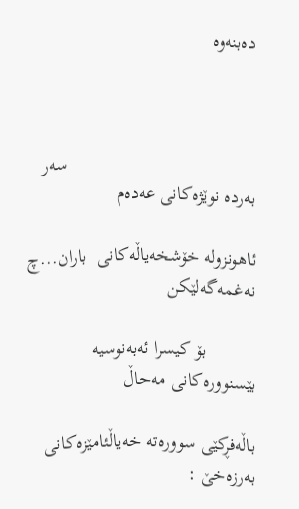ده‌بنه‌وه‌



                                       سه‌ر به‌رده نوێژه‌کانی عه‌ده‌م ‌

ئاهونزوله‌ خۆشخه‌یاڵه‌کانی  باران...چ نه‌غمه‌گه‌لێکن

          بۆ کیسرا ئه‌به‌نوسیه بێسنووره‌کانی مه‌حاڵ

باڵه‌فڕکێی سووره‌ته‌ خه‌یاڵئامێزه‌کانی به‌رزه‌خێ :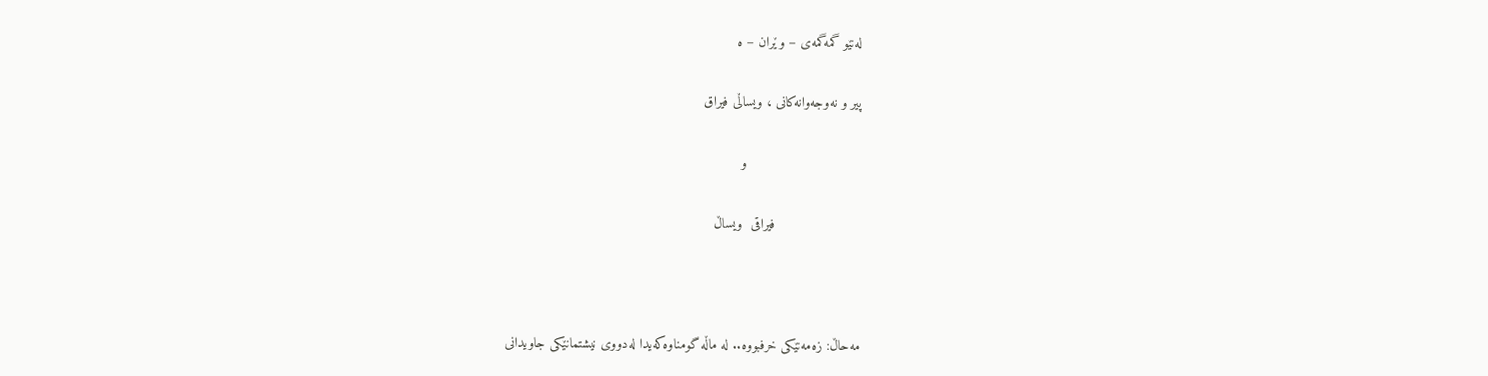له‌نێو گمه‌گمه‌ی – وێران – ه‌

پیر و نه‌وجه‌وانه‌کانی ، ویساڵی فیراق

                            و

                     فیراقی  ویساڵ



مه‌حاڵ: زه‌مه‌نێکی خرفبووه‌.. له‌ ماڵه‌ گومناوه‌که‌یدا له‌دووی نیشتمانێکی جاویدانی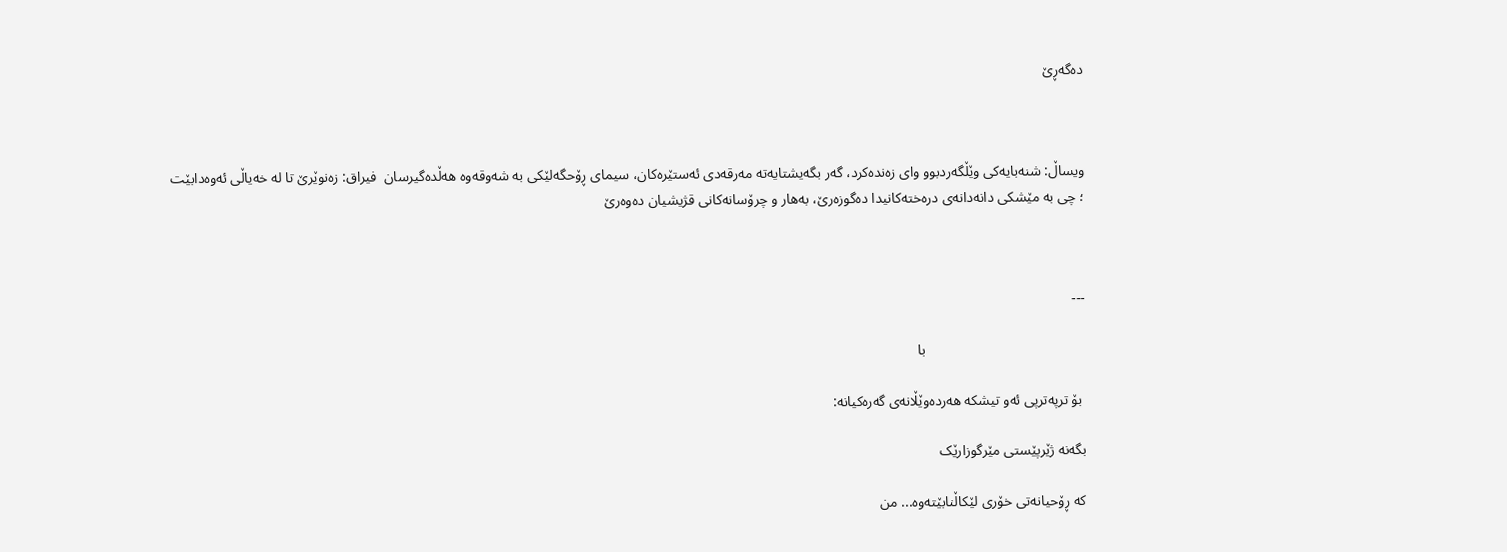ده‌گه‌ڕێ



ویساڵ: شنه‌بایه‌کی وێڵگه‌ردبوو وای زه‌نده‌کرد، گه‌ر بگه‌یشتایه‌ته‌ مه‌رقه‌دی ئه‌ستێره‌کان، سیمای ڕۆحگه‌لێکی به‌ شه‌وقه‌وه‌ هه‌ڵده‌گیرسان  فیراق: زه‌نوێرێ تا له‌ خه‌یاڵی ئه‌وه‌دابێت ؛ چی به‌ مێشکی دانه‌دانه‌ی دره‌خته‌کانیدا ده‌گوزه‌رێ، به‌هار و چرۆسانه‌کانی قژیشیان ده‌وه‌رێ



---

                                            با

 بۆ ترپه‌ترپی ئه‌و تیشکه‌ هه‌رده‌وێڵانه‌ی گه‌ره‌کیانه‌:

بگه‌نه‌ ژێرپێستی مێرگوزارێک

که‌ ڕۆحیانه‌تی خۆری لێکاڵنابێته‌وه... من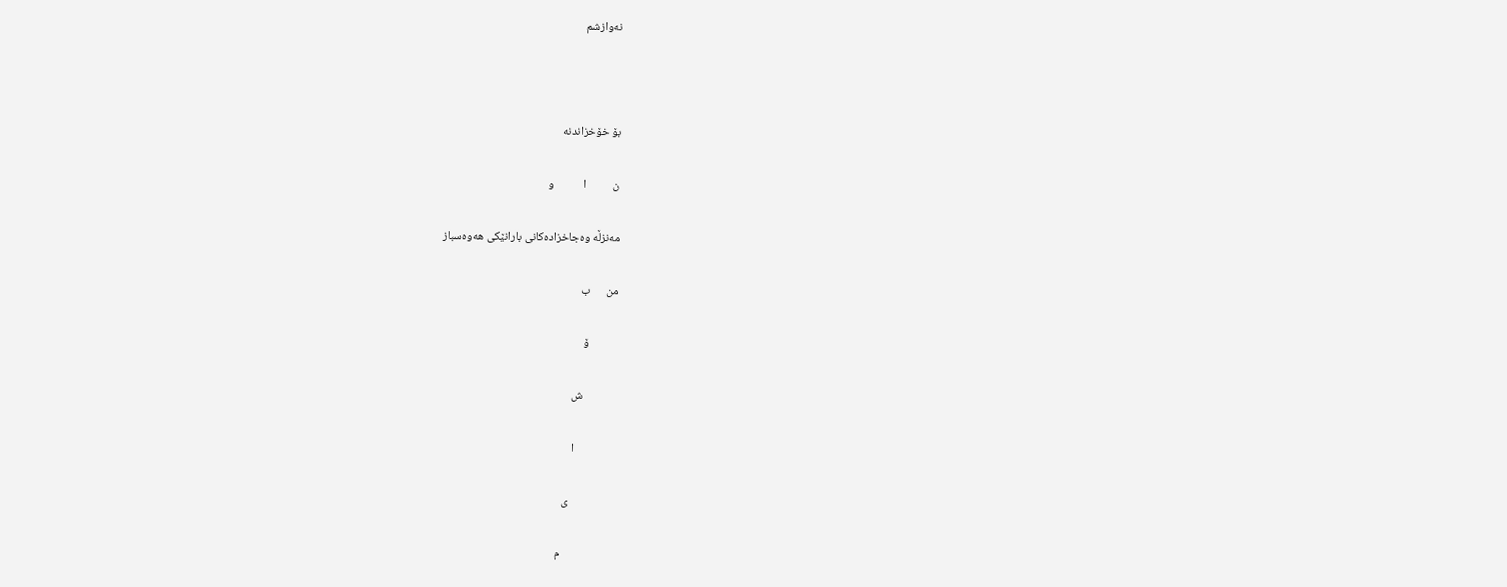نه‌وازشم



بۆ خۆخزاندنه‌

ن          ا           و

مه‌نزڵه‌ وه‌جاخزاده‌کانی بارانێکی هه‌وه‌سباز

من      ب

           ۆ

             ش

                ا

                  ی

                     م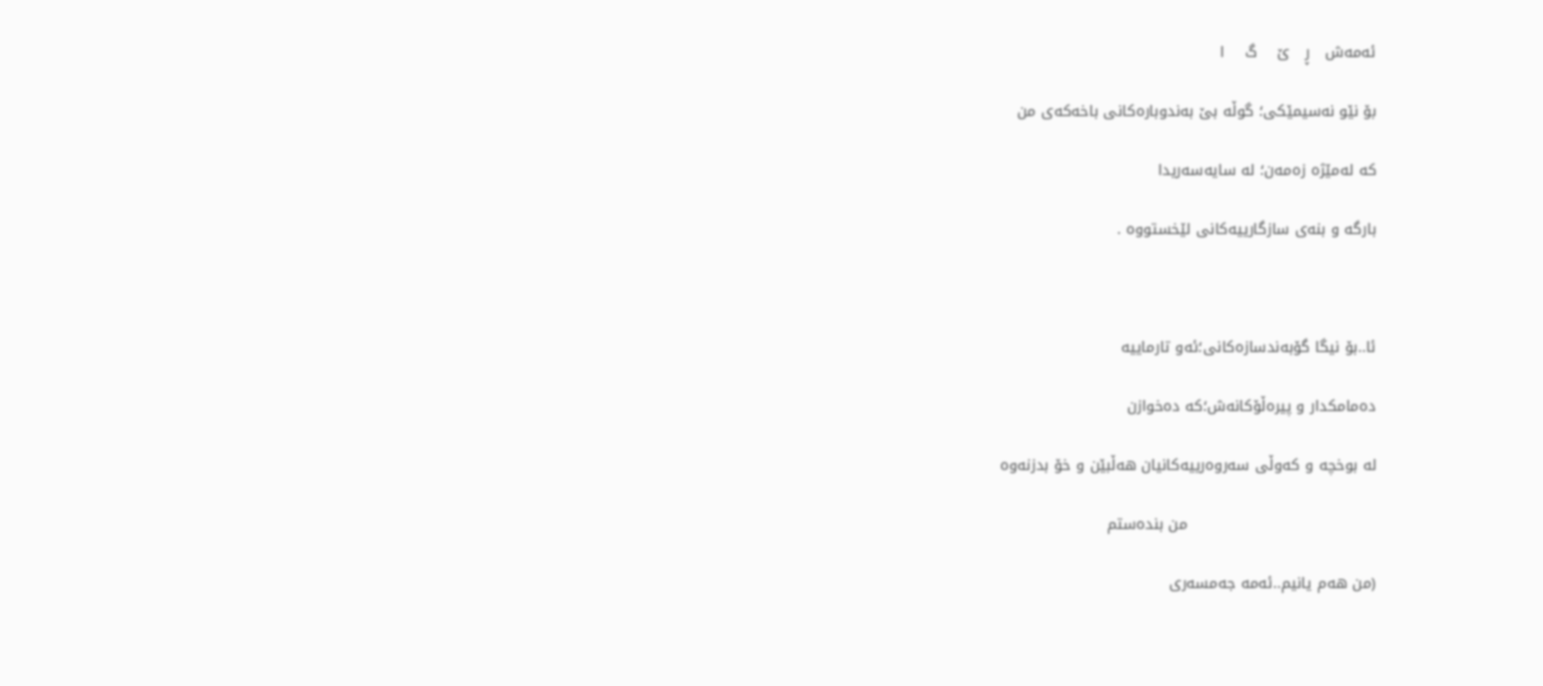ئه‌مه‌ش   ڕ   ێ    گ    ا

بۆ نێو نه‌سیمێکی؛ گوڵه‌ بێ به‌ندوباره‌کانی باخه‌که‌ی من

که‌ له‌مێژه‌ زه‌مه‌ن؛ له‌ سایه‌سه‌ریدا

بارگه‌ و بنه‌ی سازگارییه‌کانی لێخستووه .



ئا..بۆ نیگا گۆبه‌ندسازه‌کانی؛ئه‌و تارماییه‌

ده‌مامکدار و پیره‌ڵۆکانه‌ش؛که‌ ده‌خوازن

له‌ بوخچه‌ و که‌وڵی سه‌روه‌رییه‌کانیان هه‌ڵبێن و خۆ بدزنه‌وه‌

                                     من بنده‌ستم

(من هه‌م یانیم..ئه‌مه‌ جه‌مسه‌ری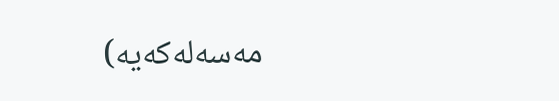مه‌سه‌له‌که‌یه‌)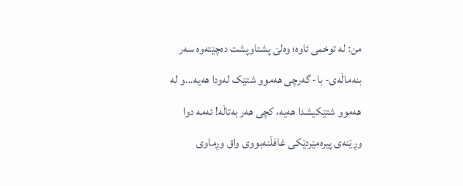من: له‌ توخمی ئاوه‌؛ وه‌لێ پشتاوپشت ده‌چێته‌وه‌ سه‌ر بنه‌ماڵه‌ی- با- گه‌رچی هه‌موو شتێک له‌ودا هه‌یه‌...و له‌ هه‌موو شتێکیشدا هه‌یه‌، کچی هه‌ر به‌تاڵه‌! ئه‌مه‌ دوا وڕێنه‌ی پیره‌مێردێکی غافڵنه‌بووی واق وڕماوی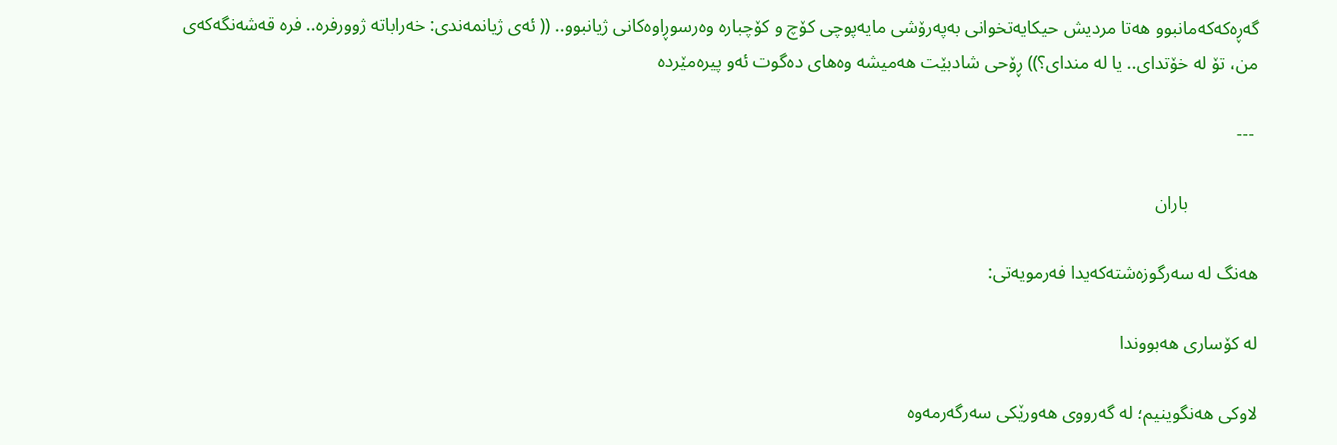گه‌ڕه‌که‌که‌مانبوو هه‌تا مردیش حیکایه‌تخوانی به‌په‌رۆشی مایه‌پوچی کۆچ و کۆچباره‌ وه‌رسوڕاوه‌کانی ژیانبوو.. (( ئه‌ی ژیانمه‌ندی: خه‌راباته‌ ژوورفره‌.. فره‌ قه‌شه‌نگه‌که‌ی من، تۆ له‌ خۆتدای.. یا له‌ مندای؟)) ڕۆحی شادبێت هه‌میشه‌ وه‌های ده‌گوت ئه‌و پیره‌مێرده‌

 ---

               باران

هه‌نگ له‌ سه‌رگوزه‌شته‌که‌یدا فه‌رمویه‌تی:

له‌ کۆساری هه‌بووندا

لاوکی هه‌نگوینیم؛ له‌ گه‌رووی هه‌ورێکی سه‌رگه‌رمه‌وه‌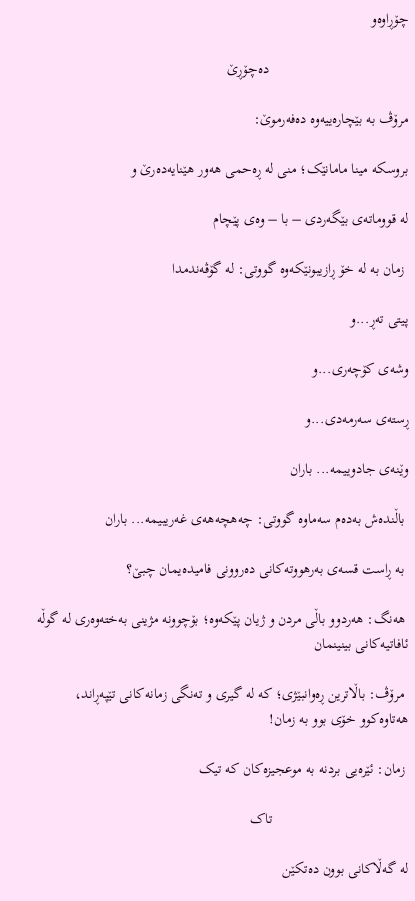چۆڕاوه‌و

                                     ده‌چۆڕێ

مرۆڤ به‌ بێچاره‌ییه‌وه‌ ده‌فه‌رموێ:

بروسکه‌ مینا مامانێک؛ منی له‌ ڕه‌حمی هه‌ور هێنایه‌ده‌رێ و

له‌ قووماته‌ی بێگه‌ردی – با – وه‌ی پێچام

 زمان به‌ له‌ خۆ ڕازیبونێکه‌وه‌ گووتی: له‌ گۆڤه‌ندمدا

پیتی ته‌ڕ...و

وشه‌ی کۆچه‌ری...و

ڕسته‌ی سه‌رمه‌دی...و

وێنه‌ی جادوییمه... باران‌

 باڵنده‌ش به‌ده‌م سه‌ماوه‌ گووتی: چه‌هچه‌هه‌ی غه‌ریبیمه... باران‌

 به‌ ڕاست قسه‌ی به‌رهووته‌کانی ده‌روونی فامیده‌یمان چبێ‌؟

 هه‌نگ: هه‌ردوو باڵی مردن و ژیان پێکه‌وه؛ بۆچوونه‌ مژینی به‌خته‌وه‌ری له‌ گوڵه‌ ئافاتیه‌کانی بینینمان

 مرۆڤ: باڵاترین ڕه‌وانبێژی؛ که‌ له‌ گیری و ته‌نگی زمانه‌کانی تێپه‌ڕاند، هه‌تاوه‌کوو خۆی بوو به‌ زمان!

 زمان: ئێره‌یی بردنه‌ به‌ موعجیزه‌کان که‌ تیک

                                    تاک

له‌ گه‌ڵاکانی بوون ده‌تکێن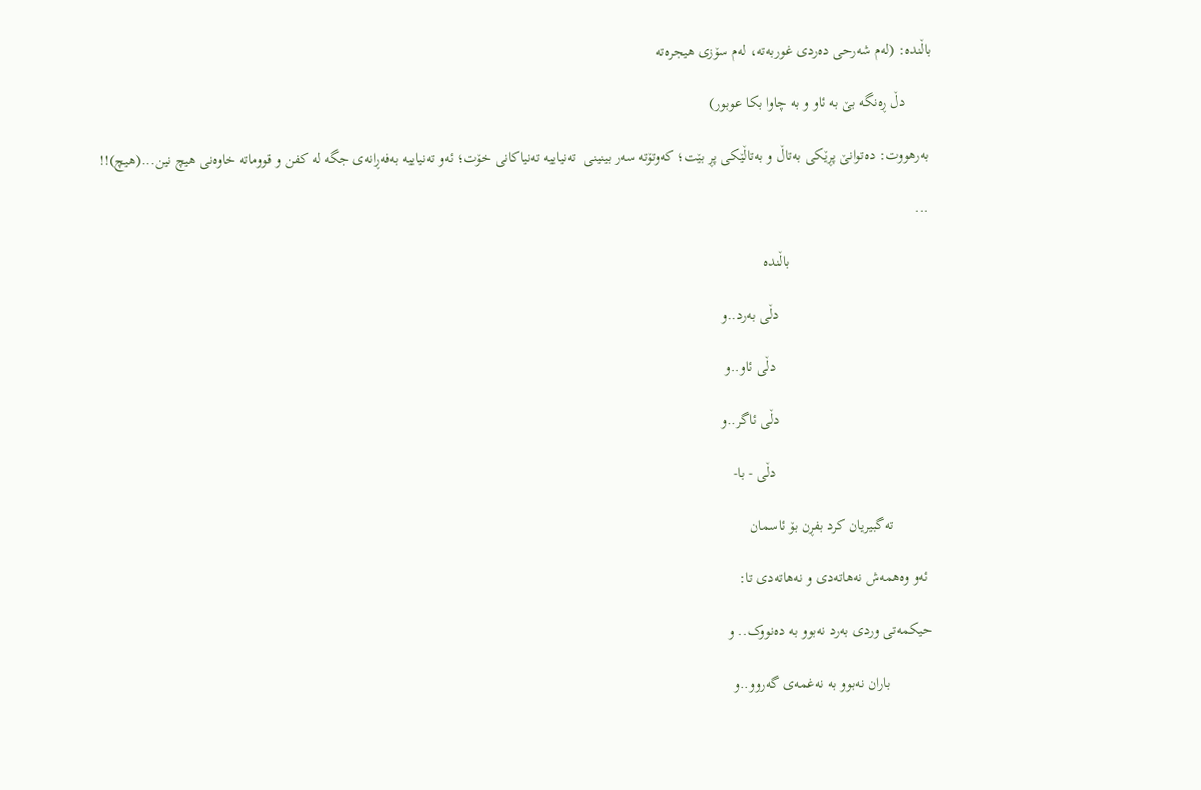باڵنده‌: (له‌م شه‌رحی ده‌ردی غوربه‌ته‌، له‌م سۆزی هیجره‌ته‌‌

       دڵ ڕه‌نگه‌ بێ به‌ ئاو و به‌ چاوا بکا ‌‌عوبور)

 به‌رهووت: ده‌توانێ پڕێکی به‌تاڵ و به‌تاڵێکی پڕ بێت؛ که‌وتۆته‌ سه‌ر بینینی  ته‌نیاییه‌ ته‌نیاکانی خۆت؛ ئه‌و ته‌نیاییه‌ به‌فه‌ڕانه‌ی جگه‌ له‌ کفن و قووماته‌ خاوه‌نی هیچ نین...(هیچ)!!

 ...

                                      باڵنده‌

                                         دڵی به‌رد..و

                                          دڵی ئاو..و

                                         دڵی ئاگر..و

                                          دڵی - با-

           ته‌گبیریان کرد بفڕن بۆ ئاسمان

  ئه‌و وه‌همه‌ش نه‌هاته‌دی و نه‌هاته‌دی تا:

 حیکمه‌تی وردی به‌رد نه‌بوو به‌ ده‌نووک.. و

            باران نه‌بوو به‌ نه‌غمه‌ی گه‌روو..و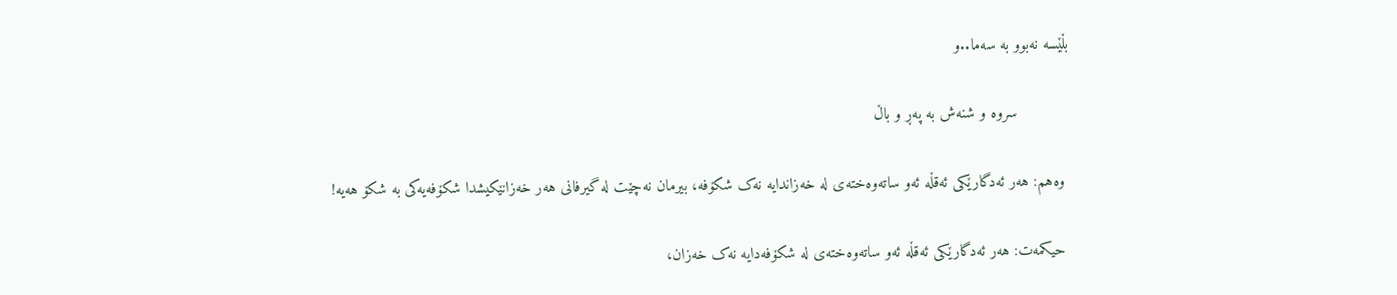بڵێسه‌ نه‌بوو به‌ سه‌ما..و

           سروه‌ و شنه‌ش به‌ په‌ڕ و باڵ

 وه‌هم: هه‌ر ئه‌دگارێکی ئه‌قڵه‌ ئه‌و ساته‌وه‌خته‌ی له‌ خه‌زاندایه‌ نه‌ک شکۆفه‌، بیرمان نه‌چێت له‌ گیرفانی هه‌ر خه‌زانێکیشدا شکۆفه‌یه‌کی به‌ شکۆ هه‌یه‌!

 حیکمه‌ت: هه‌ر ئه‌دگارێکی ئه‌قڵه‌ ئه‌و ساته‌وه‌خته‌ی له‌ شکۆفه‌دایه‌ نه‌ک خه‌زان،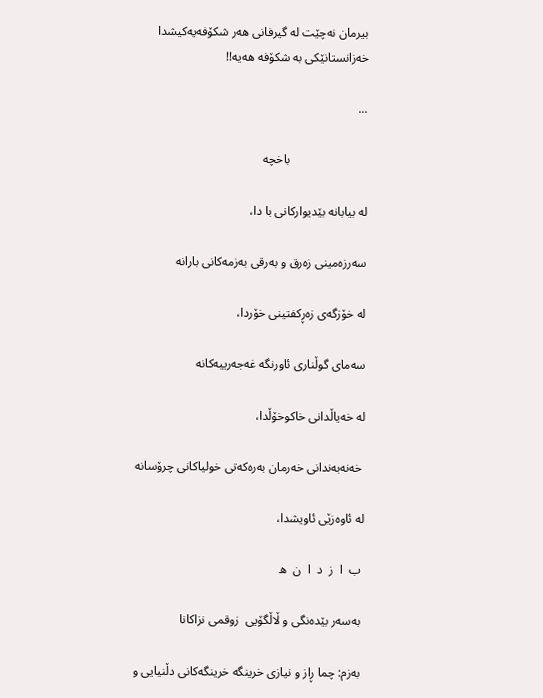بیرمان نه‌چێت له‌ گیرفانی هه‌ر شکۆفه‌یه‌کیشدا خه‌زانستانێکی به‌ شکۆفه‌ هه‌یه‌!!

...

                         باخچه

له‌ بیابانه‌ بێدیوارکانی با دا،

سه‌رزه‌مینی زه‌رق و به‌رقی به‌زمه‌کانی بارانه‌

له‌ خۆزگه‌ی زه‌ڕکفتینی خۆردا،

سه‌مای گوڵناری ئاورنگه غه‌جه‌رییه‌کانه‌‌

له‌ خه‌یاڵدانی خاکوخۆڵدا،

 خه‌نه‌به‌ندانی خه‌رمان به‌ره‌که‌تی خولیاکانی چرۆسانه

له‌ ئاوه‌زێی ئاویشدا،

 ب  ا  ز  د  ا  ن  ه‌

 به‌سه‌ر بێده‌نگی و ڵاڵگۆیی  زوقمی نزاکانا

 به‌زم: چما ڕاز و نیازی خرینگه‌ خرینگه‌کانی دڵنیایی و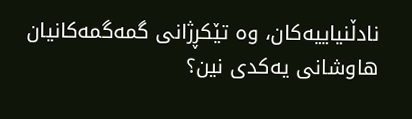نادڵنیاییه‌کا‌ن، وه‌ تێکڕژانی گمه‌گمه‌کانیان هاوشانی یه‌کدی نین؟‌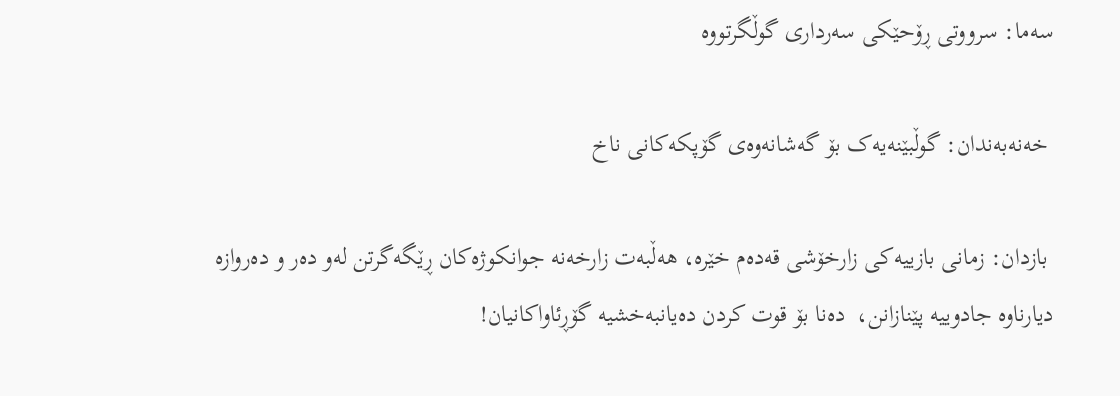سه‌ما: سرووتی ڕۆحێکی سه‌رداری گوڵگرتووه‌

 خه‌نه‌به‌ندان: گوڵبێنه‌یه‌ک‌ بۆ گه‌شانه‌وه‌ی گۆپکه‌کانی ناخ‌

 بازدان: زمانی بازییه‌کی زارخۆشی قه‌ده‌م خێره‌‌، هه‌ڵبه‌ت زارخه‌نه‌ جوانکوژه‌کان ڕێگه‌گرتن له‌و ده‌ر و ده‌روازه‌ دیارناوه‌ جادوییه‌ پێنازانن،  ده‌نا بۆ قوت کردن ده‌یانبه‌خشیه‌ گۆڕئاواکانیان!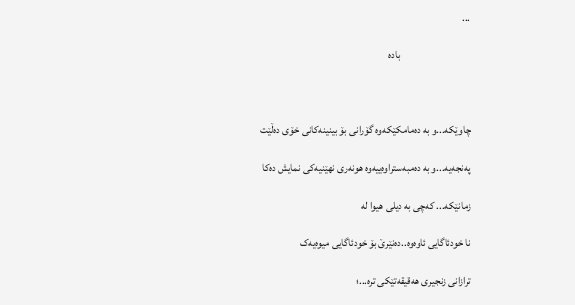...

                                 باده‌



چاوێکه‌...و به‌ ده‌مامکێکه‌وه‌ گۆرانی بۆ بینینه‌کانی خۆی ده‌ڵێت

په‌نجه‌یه‌‌...و به‌ ده‌مبه‌ستراوه‌ییه‌وه‌ هونه‌ری نهێنیه‌کی نمایش ده‌کا

زمانێکه‌... که‌چی به‌ دیلی هیوا له‌

نا خودئاگایی ئاوه‌وه‌‌..ده‌نێرێ بۆ‌ خودئاگایی میوه‌یه‌ک

ترازانی زنجیری هه‌قیقه‌تێکی تره‌...؛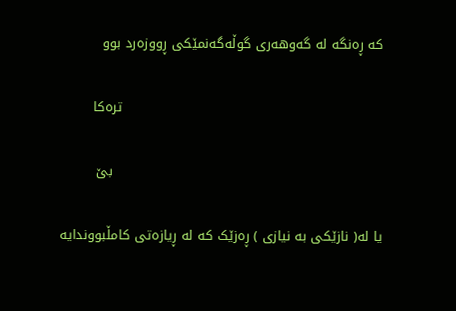که‌ ڕه‌نگه‌ له‌ گه‌وهه‌ری گوڵه‌گه‌نمێکی ڕووزه‌رد بوو

                                                           تره‌کا

                                                             بێ

یا له‌( نازێکی به‌ نیازی ) ڕه‌زێک که‌ له‌ ڕیازه‌تی کامڵبووندایه‌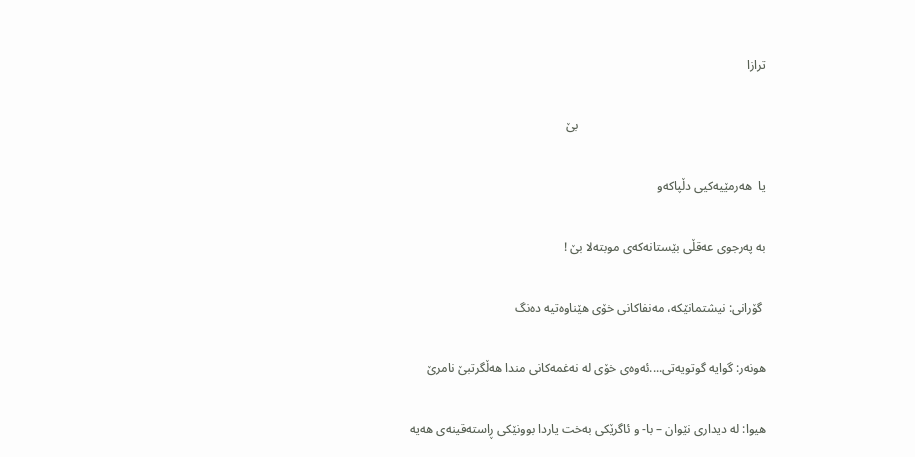ترازا

                                                            بێ

یا  هه‌رمێیه‌کیی دڵپاکه‌و

به‌ په‌رجوی عه‌قڵی بێستانه‌که‌ی موبته‌لا بێ !

 گۆرانی: نیشتمانێکه‌، مه‌نفاکانی خۆی هێناوه‌تیه‌ ده‌نگ

هونه‌ر: گوایه‌ ‌گوتویه‌تی....ئه‌وه‌ی خۆی له نه‌غمه‌کانی‌ مندا هه‌ڵگرتبێ نامرێ

هیوا: له‌ دیداری نێوان – با- و ئاگرێکی به‌خت یاردا بوونێکی ڕاسته‌قینه‌ی هه‌یه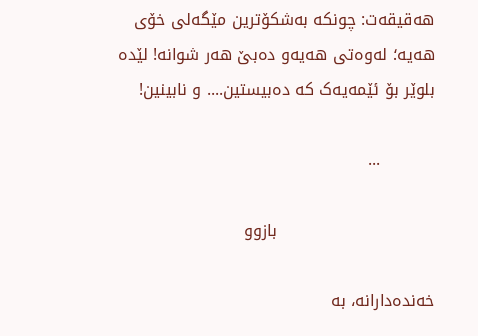هه‌قیقه‌ت: چونکه‌ به‌شکۆترین مێگه‌لی خۆی هه‌یه؛ له‌وه‌تی هه‌یه‌و ده‌بێ هه‌ر شوانه‌! لێده‌ بلوێر بۆ ئێمه‌یه‌ک که‌ ده‌بیستین.... و نابینین!

          ...

                             بازوو

خه‌نده‌دارانه‌، به‌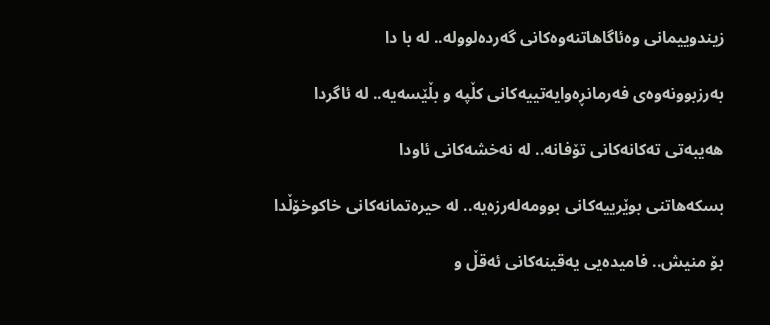زیندوییمانی وه‌ئاگاهاتنه‌وه‌کانی گه‌رده‌لووله.. له‌ با دا

به‌رزبوونه‌وه‌ی فه‌رمانڕه‌وایه‌تییه‌کانی کڵپه‌ و بڵێسه‌یه‌.. له‌ ئاگردا

هه‌یبه‌تی ته‌کانه‌کانی تۆفانه‌.. له‌ نه‌خشه‌کانی ئاودا

بسکه‌هاتنی بوێرییه‌کانی بوومه‌له‌رزه‌یه‌.. له‌ حیره‌تمانه‌کانی خاکوخۆڵدا

بۆ منیش.. فامیده‌یی یه‌قینه‌کانی ئه‌قڵ و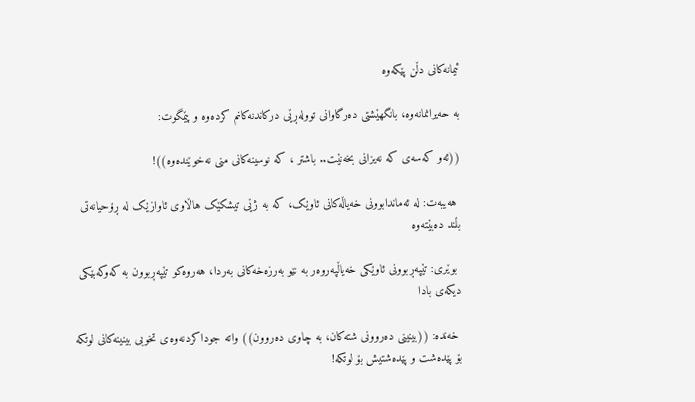ئیمانه‌کانی دڵن پێکه‌وه‌

به‌ حه‌یرانمانه‌وه‌، بانگهێشتی ده‌رگاوانی تووله‌ڕێی درکاندنه‌کانم کر‌ده‌وه‌ و پێمگوت:

((ئه‌و که‌سه‌ی که‌ نه‌یزانی بخه‌نێت.. باشتر ، که‌ نوسینه‌کانی منی نه‌خوێنده‌وه‌))!

 هه‌یبه‌ت: له‌ ئه‌ماندابوونی خه‌یاڵه‌کانی ئاوێک‌، که‌ به‌ ژێی تیشکێک هاڵاوی ئاوازێک له‌ ڕۆحیانه‌تی بڵند ده‌بێته‌وه‌

 بوێری: تێپه‌ڕبوونی ئاوێکی خه‌یاڵپه‌روه‌ر به‌ نێو به‌رزه‌خه‌کانی به‌ردا، هه‌روه‌کو تێپه‌ڕبوون به‌ که‌وکه‌بێکی دیکه‌ی بادا

 خه‌نده‌: ((بینینی ده‌روونی شته‌کان، به‌ چاوی ده‌روون)) واته‌ جوداکردنه‌وه‌ی تخوبی بینینه‌کانی لوتکه‌ بۆ پێده‌شت و پێده‌شتیش بۆ لوتکه‌!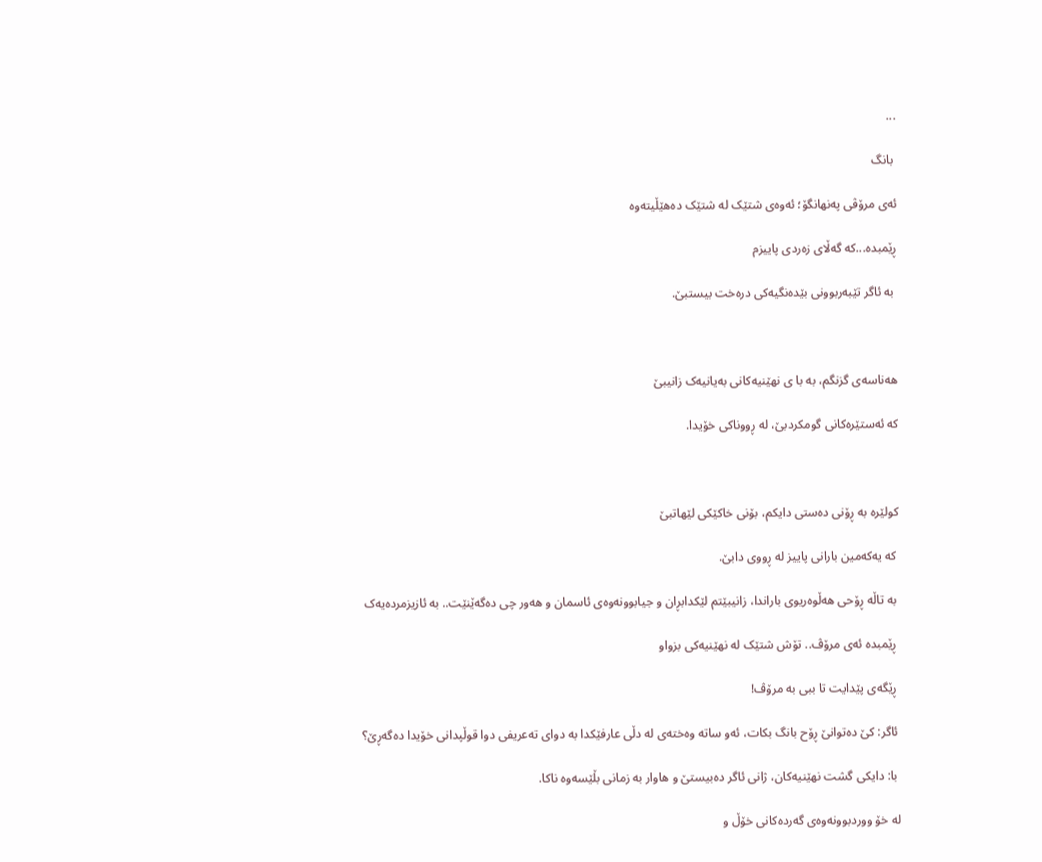...

 بانگ

ئه‌ی مرۆڤی په‌نهانگۆ؛ ئه‌وه‌ی شتێک له‌ شتێک ده‌هێڵیته‌وه‌

ڕێمبده‌...که‌ گه‌ڵای زه‌ردی پاییزم

 به‌ ئاگر تێبه‌ربوونی بێده‌نگیه‌کی دره‌خت بیستبێ.



هه‌ناسه‌ی گزنگم، به‌ با ی نهێنیه‌کانی به‌یانیه‌ک زانیبێ

که‌ ئه‌ستێره‌کانی گومکردبێ، له‌ ڕووناکی خۆیدا.



کولێره‌ به‌ ڕۆنی ده‌ستی دایکم، بۆنی خاکێکی لێهاتبێ

 که‌ یه‌که‌مین بارانی پاییز له‌ ڕووی دابێ.

 به‌ تاڵه‌ ڕۆحی هه‌ڵوه‌ریوی باراندا، زانیبێتم لێکدابڕان و جیابوونه‌وه‌ی ئاسمان و هه‌ور چی ده‌گه‌ێنێت.. به‌ ئازیزمرده‌یه‌ک

 ڕێمبده‌ ئه‌ی مرۆڤ.. تۆش شتێک له‌ نهێنیه‌کی بزواو

 ڕێگه‌ی پێدایت تا ببی به‌ مرۆڤ!

 ئاگر: کێ ده‌توانێ ڕۆح بانگ بکات، ئه‌و ساته‌ وه‌خته‌ی له‌ دڵی عارفێکدا به‌ دوای ته‌عریفی دوا قوڵپدانی خۆیدا ده‌گه‌ڕێ؟

 با: دایکی گشت نهێنیه‌کان، ژانی ئاگر ده‌بیستێ و هاوار به‌ زمانی بڵێسه‌وه‌ ناکا.

له‌ خۆ ووردبوونه‌وه‌ی گه‌رده‌کانی خۆڵ و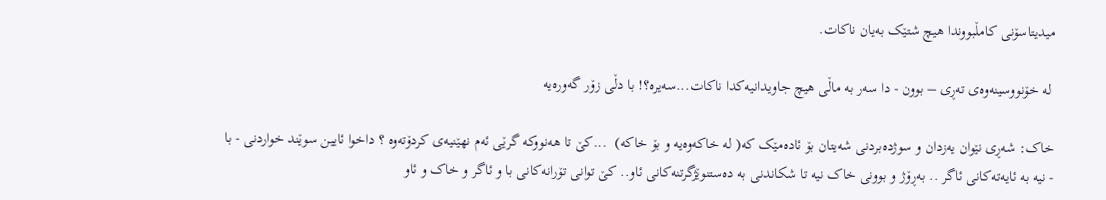میدیتاسۆنی کامڵبووندا هیچ شتێک به‌یان ناکات.

 له‌ خۆنووسینه‌وه‌ی ته‌ڕی – بوون - دا سه‌ر به‌ ماڵی هیچ جاویدانیه‌کدا ناکات...سه‌یره‌؟! با دڵی زۆر گه‌وره‌یه‌

خاک: شه‌ڕی نێوان یه‌زدان و سوژده‌بردنی شه‌یتان بۆ ئاده‌مێک که‌( له‌ خاکه‌وه‌یه‌ و بۆ خاکه‌)  ...کێ تا هه‌نووکه‌ گرێی ئه‌م نهێنیه‌ی کردۆته‌وه‌ ؟ داخوا ئایین سوێند خواردنی - با‌ - نیه‌ به‌ ئایه‌ته‌کانی ئاگر .. به‌ڕۆژ و بوونی خاک نیه‌ تا شکاندنی به‌ ده‌ستنوێژگرتنه‌کانی ئاو‌.. کێ توانی تۆرانه‌کانی با و ئاگر و خاک و ئاو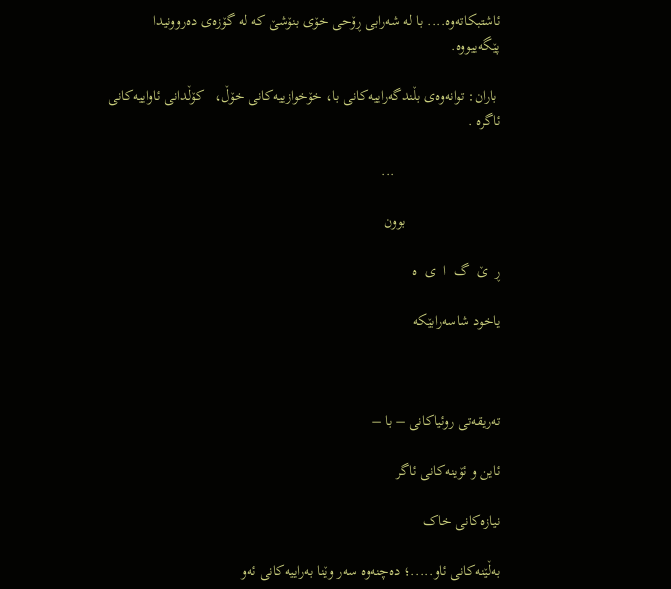ئاشتبکاته‌وه‌.... با له‌ شه‌رابی ڕۆحی خۆی بنۆشێ که‌ له‌ گۆزه‌ی ده‌روونیدا پێگه‌ییووه‌.

 باران: توانه‌وه‌ی بڵندگه‌راییه‌کانی با، خۆخوازییه‌کانی خۆڵ،   کۆڵدانی ئاواییه‌کانی ئاگره‌ .

                            ...

                         بوون

ڕ  ێ  گ  ا  ی  ه‌‌

یاخود شاسه‌رابێکه‌



ته‌ریقه‌تی روئیاکانی – با –

ئاین و ئۆینه‌کانی ئاگر

نیازه‌کانی خاک

به‌ڵێنه‌کانی ئاو.....؛ ده‌چنه‌وه‌ سه‌ر وێنا به‌راییه‌کانی ئه‌و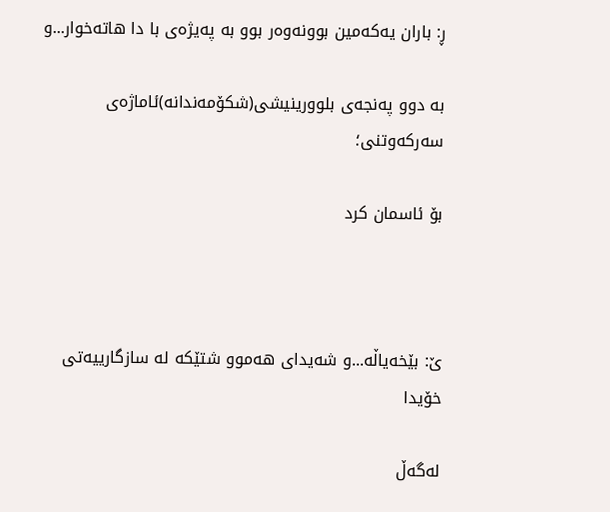ڕ: باران یه‌که‌مین بوونه‌وه‌ر بوو به‌ په‌یژه‌ی با دا هاته‌خوار...و

به‌ دوو په‌نجه‌ی بلوورینیشی(شکۆمه‌ندانه‌)ئاماژه‌ی سه‌رکه‌وتنی؛

بۆ ئاسمان کرد



ێ: بێخه‌یاڵه‌...و شه‌یدای هه‌موو شتێکه‌ له‌ سازگارییه‌تی خۆیدا

له‌گه‌ڵ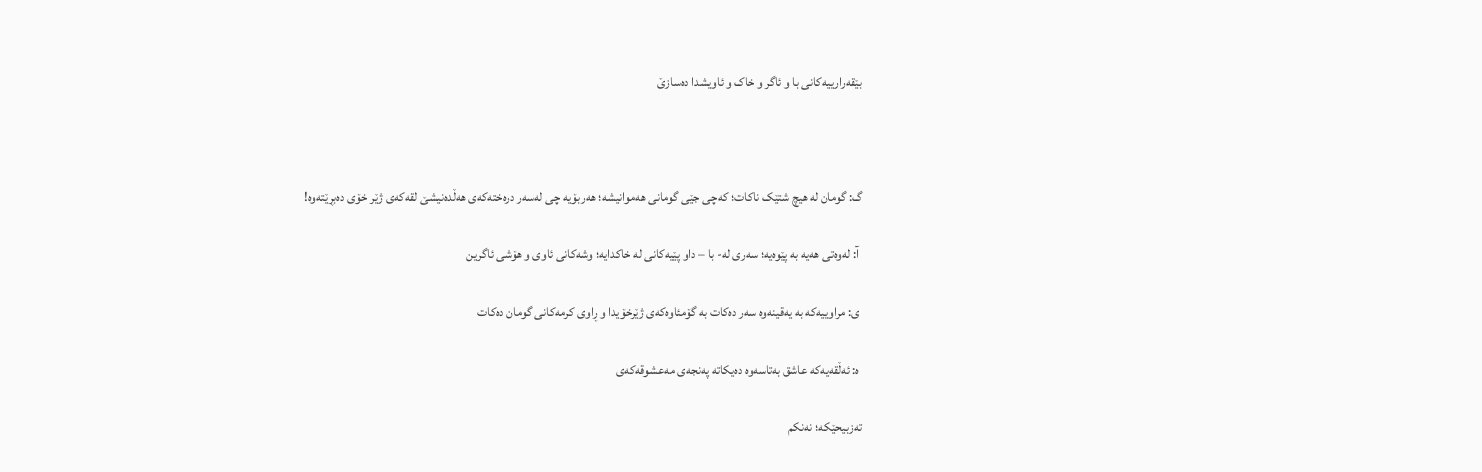بێقه‌رارییه‌کانی با و ئاگر و خاک و ئاویشدا ده‌سازێ



گ: گومان له‌ هیچ شتێک ناکات؛ که‌چی جێی گومانی هه‌موانیشه‌؛ هه‌ربۆیه‌ چی له‌سه‌ر دره‌خته‌که‌ی هه‌ڵده‌نیشێ لقه‌که‌ی ژێر خۆی ده‌بڕێته‌وه‌!

 آ: له‌وه‌تی هه‌یه‌ به‌ پێوه‌یه؛ سه‌ری له‌- با – داو پێیه‌کانی له‌ خاکدایه‌؛ وشه‌کانی ئاوی و هۆشی ئاگرین

 ی: مراوییه‌که‌ به‌ یه‌قینه‌وه‌ سه‌ر ده‌کات به‌ گۆمئاوه‌که‌ی ژێرخۆیدا و ڕاوی کرمه‌کانی گومان ده‌کات

 ه‌: ئه‌ڵقه‌یه‌که‌ عاشق به‌تاسه‌وه‌ ده‌یکاته‌ په‌نجه‌ی مه‌عشوقه‌که‌ی

ته‌زبیحێکه‌؛ نه‌نکم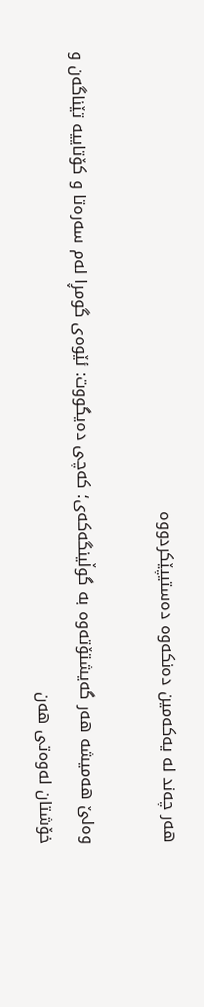هه‌ر چه‌ند له‌ یه‌که‌مین ده‌نکه‌وه‌ ده‌ستیپێکردووه‌

وه‌لێ هه‌میشه‌ هه‌ر گه‌یشتۆته‌وه‌ به‌ گوڵینگه‌که‌ی؛ که‌چی ده‌یگووت: ئێوه‌ی گومڕا له‌م سه‌ره‌تا و کۆتاییه‌ تێناگه‌ن و خۆشتان له‌وه‌تی هه‌ن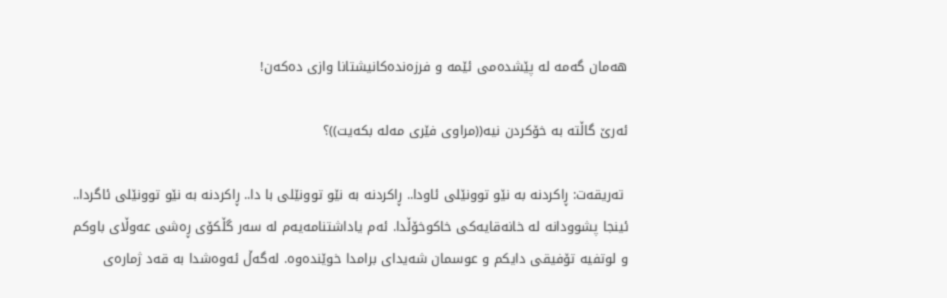هه‌مان گه‌مه‌ له‌ پێشده‌می ئێمه‌ و فرزه‌نده‌کانیشتانا وازی ده‌که‌ن!

ئه‌رێ گاڵته‌ به‌ خۆکردن نیه‌((مراوی فێری مه‌له‌ بکه‌یت))؟

 ته‌ریقه‌ت: ڕاکردنه‌ به‌ نێو توونێلی ئاودا.. ڕاکردنه‌ به‌ نێو توونێلی با دا.. ڕاکردنه‌ به‌ نێو توونێلی ئاگردا.. ئینجا پشوودانه‌ له‌ خانه‌قایه‌کی خاکوخۆڵدا. ئه‌م یاداشتنامه‌یه‌م له‌ سه‌ر گڵکۆی ڕه‌شی عه‌وڵای باوکم و لوتفیه‌ تۆفیقی دایکم و عوسمان شه‌یدای برامدا خوێنده‌وه‌. له‌گه‌ڵ ئه‌وه‌شدا به‌ قه‌د ژماره‌ی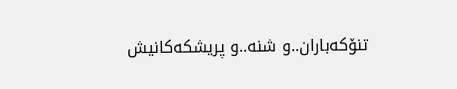تنۆکه‌باران..و شنه‌..و پریشکه‌کانیش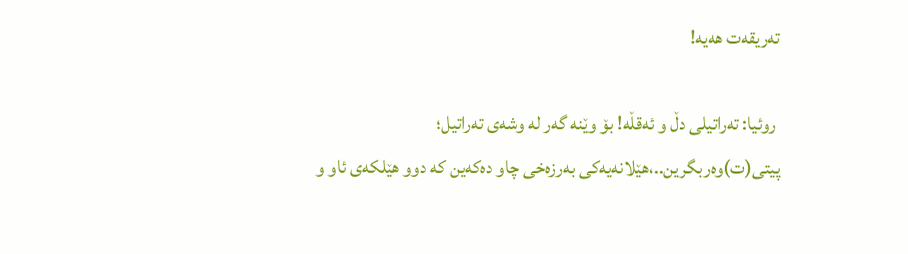ته‌ریقه‌ت هه‌یه‌!

 روئیا: ته‌راتیلی دڵ و ئه‌قڵه‌! بۆ وێنه‌ گه‌ر له‌ وشه‌ی ته‌راتیل؛ پیتی(ت)وه‌ربگرین..،هێلانه‌یه‌کی به‌رزه‌خی چاو ده‌که‌ین که‌ دوو هێلکه‌ی ئاو و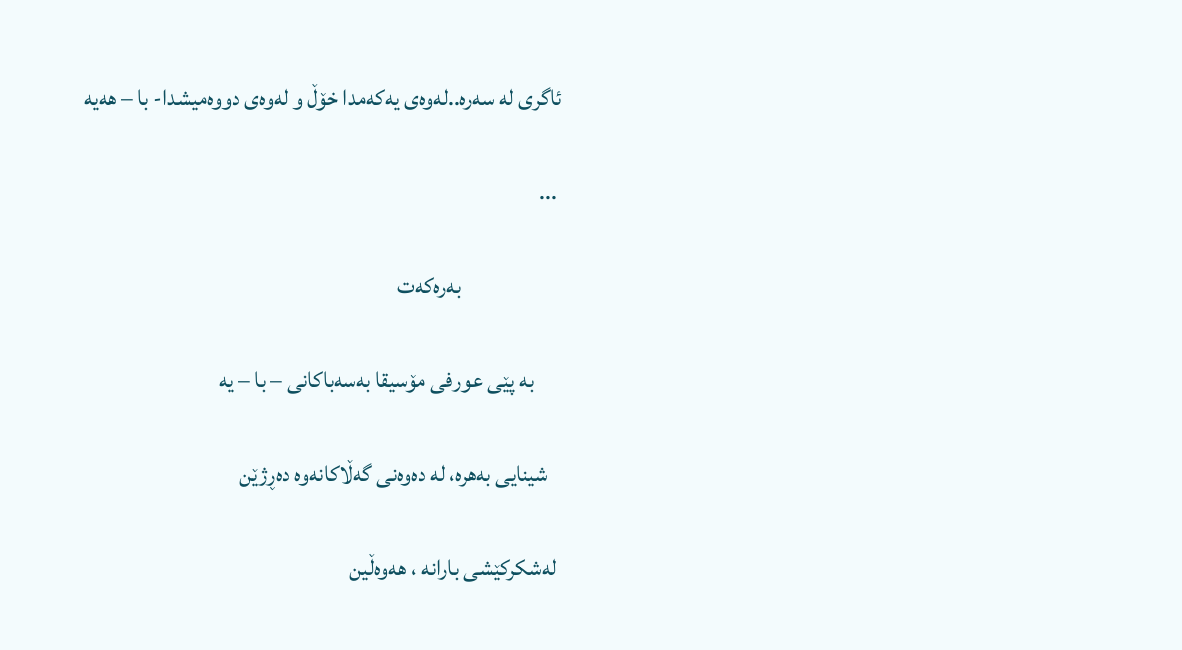ئاگری له‌ سه‌ره‌..له‌وه‌ی یه‌که‌مدا خۆڵ و له‌وه‌ی دووه‌میشدا- با – هه‌یه‌

 ...

                      به‌ره‌که‌ت

      به پێی‌ عورفی مۆسیقا به‌سه‌باکانی – با – یه

   شینایی به‌هره‌، له ده‌وه‌نی‌ گه‌ڵاکانه‌وه‌ ده‌ڕژێن

 له‌شکرکێشی بارانه‌ ، هه‌وه‌ڵین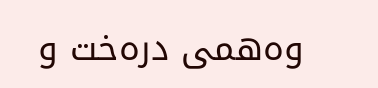وه‌همی دره‌خت و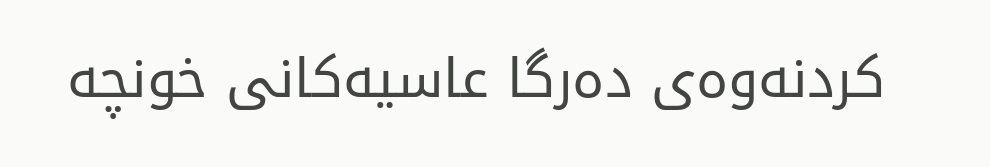کردنه‌وه‌ی ده‌رگا عاسیه‌کانی خونچه‌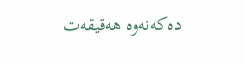ده‌که‌نه‌وه ‌هه‌قیقه‌ت